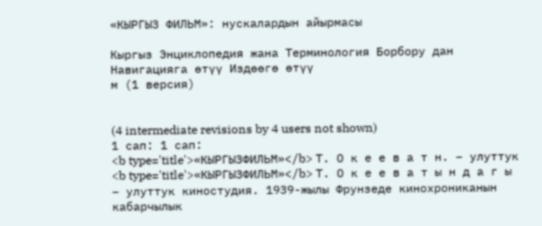«КЫРГЫЗ ФИЛЬМ»: нускалардын айырмасы

Кыргыз Энциклопедия жана Терминология Борбору дан
Навигацияга өтүү Издөөгө өтүү
м (1 версия)


(4 intermediate revisions by 4 users not shown)
1 сап: 1 сап:
<b type='title'>«КЫРГЫЗФИЛЬМ»</b> Т. О к е е в а т н. – улуттук
<b type='title'>«КЫРГЫЗФИЛЬМ»</b> Т. О к е е в а т ы н д а г ы – улуттук киностудия. 1939-жылы Фрунзеде кинохрониканын кабарчылык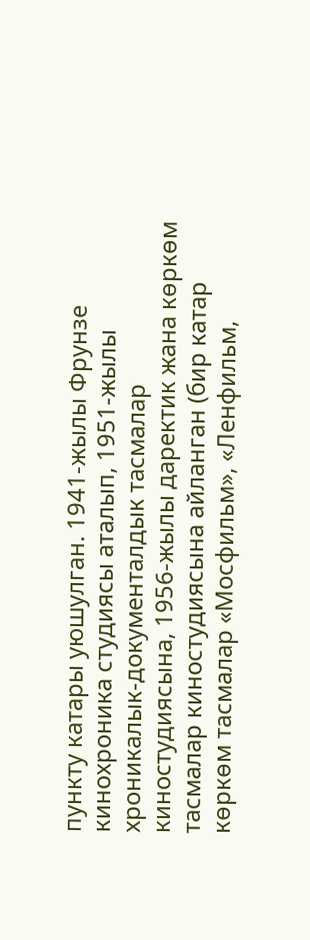пункту катары уюшулган. 1941-жылы Фрунзе кинохроника студиясы аталып, 1951-жылы хроникалык-документалдык тасмалар киностудиясына, 1956-жылы даректик жана көркөм тасмалар киностудиясына айланган (бир катар көркөм тасмалар «Мосфильм», «Ленфильм,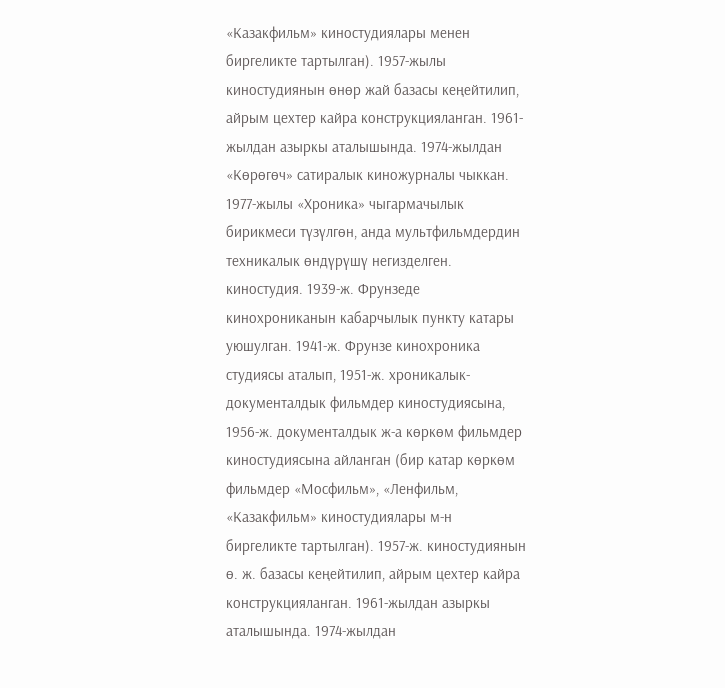«Казакфильм» киностудиялары менен биргеликте тартылган). 1957-жылы киностудиянын өнөр жай базасы кеңейтилип, айрым цехтер кайра конструкцияланган. 1961-жылдан азыркы аталышында. 1974-жылдан «Көрөгөч» сатиралык киножурналы чыккан. 1977-жылы «Хроника» чыгармачылык бирикмеси түзүлгөн, анда мультфильмдердин техникалык өндүрүшү негизделген.
киностудия. 1939-ж. Фрунзеде кинохрониканын кабарчылык пункту катары уюшулган. 1941-ж. Фрунзе кинохроника студиясы аталып, 1951-ж. хроникалык-документалдык фильмдер киностудиясына, 1956-ж. документалдык ж-а көркөм фильмдер киностудиясына айланган (бир катар көркөм фильмдер «Мосфильм», «Ленфильм, «Казакфильм» киностудиялары м-н биргеликте тартылган). 1957-ж. киностудиянын ө. ж. базасы кеңейтилип, айрым цехтер кайра конструкцияланган. 1961-жылдан азыркы аталышында. 1974-жылдан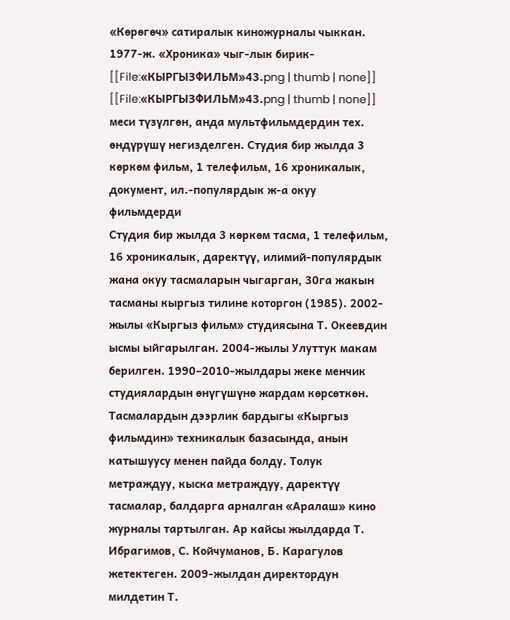«Көрөгөч» сатиралык киножурналы чыккан. 1977-ж. «Хроника» чыг-лык бирик-
[[File:«КЫРГЫЗФИЛЬМ»43.png | thumb | none]]
[[File:«КЫРГЫЗФИЛЬМ»43.png | thumb | none]]
меси түзүлгөн, анда мультфильмдердин тех. өндүрүшү негизделген. Студия бир жылда 3 көркөм фильм, 1 телефильм, 16 хроникалык, документ, ил.-популярдык ж-а окуу фильмдерди
Студия бир жылда 3 көркөм тасма, 1 телефильм, 16 хроникалык, даректүү, илимий-популярдык жана окуу тасмаларын чыгарган, 30га жакын тасманы кыргыз тилине которгон (1985). 2002-жылы «Кыргыз фильм» студиясына Т. Океевдин ысмы ыйгарылган. 2004-жылы Улуттук макам берилген. 1990–2010-жылдары жеке менчик студиялардын өнүгүшүнө жардам көрсөткөн. Тасмалардын дээрлик бардыгы «Кыргыз фильмдин» техникалык базасында, анын катышуусу менен пайда болду. Толук метраждуу, кыска метраждуу, даректүү тасмалар, балдарга арналган «Аралаш» кино журналы тартылган. Ар кайсы жылдарда Т. Ибрагимов, С. Койчуманов, Б. Карагулов жетектеген. 2009-жылдан директордун милдетин Т.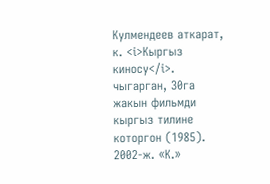Кулмендеев аткарат, к. <i>Кыргыз киносу</i>.
чыгарган, 30га жакын фильмди кыргыз тилине которгон (1985). 2002-ж. «К.»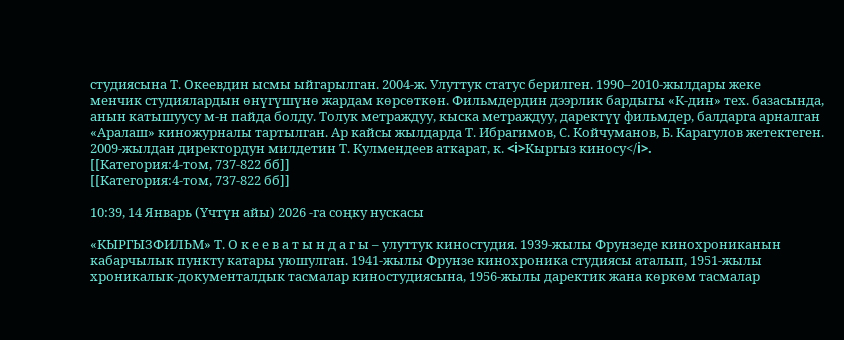студиясына Т. Океевдин ысмы ыйгарылган. 2004-ж. Улуттук статус берилген. 1990–2010-жылдары жеке
менчик студиялардын өнүгүшүнө жардам көрсөткөн. Фильмдердин дээрлик бардыгы «К-дин» тех. базасында, анын катышуусу м-н пайда болду. Толук метраждуу, кыска метраждуу, даректүү фильмдер, балдарга арналган «Аралаш» киножурналы тартылган. Ар кайсы жылдарда Т. Ибрагимов, С. Койчуманов, Б. Карагулов жетектеген. 2009-жылдан директордун милдетин Т. Кулмендеев аткарат, к. <i>Кыргыз киносу</i>.
[[Категория:4-том, 737-822 бб]]
[[Категория:4-том, 737-822 бб]]

10:39, 14 Январь (Үчтүн айы) 2026 -га соңку нускасы

«КЫРГЫЗФИЛЬМ» Т. О к е е в а т ы н д а г ы – улуттук киностудия. 1939-жылы Фрунзеде кинохрониканын кабарчылык пункту катары уюшулган. 1941-жылы Фрунзе кинохроника студиясы аталып, 1951-жылы хроникалык-документалдык тасмалар киностудиясына, 1956-жылы даректик жана көркөм тасмалар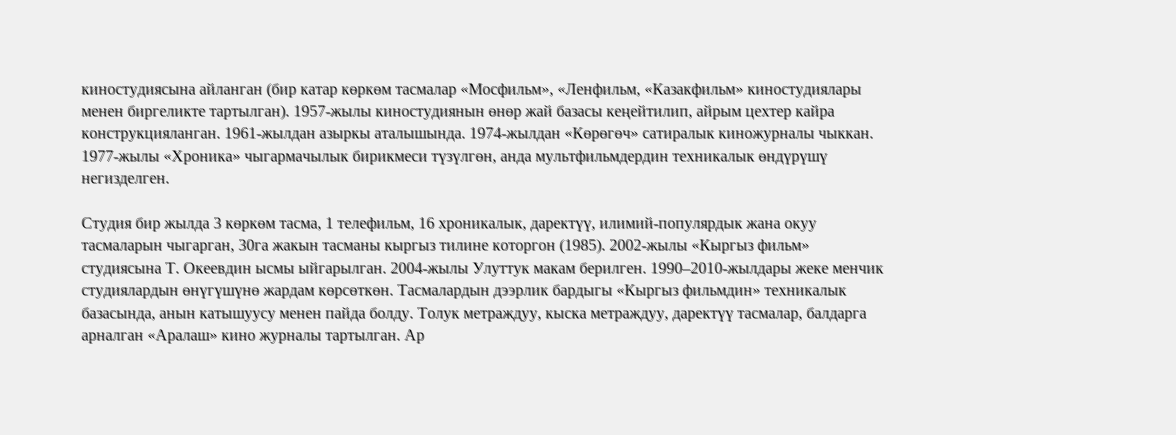киностудиясына айланган (бир катар көркөм тасмалар «Мосфильм», «Ленфильм, «Казакфильм» киностудиялары менен биргеликте тартылган). 1957-жылы киностудиянын өнөр жай базасы кеңейтилип, айрым цехтер кайра конструкцияланган. 1961-жылдан азыркы аталышында. 1974-жылдан «Көрөгөч» сатиралык киножурналы чыккан. 1977-жылы «Хроника» чыгармачылык бирикмеси түзүлгөн, анда мультфильмдердин техникалык өндүрүшү негизделген.

Студия бир жылда 3 көркөм тасма, 1 телефильм, 16 хроникалык, даректүү, илимий-популярдык жана окуу тасмаларын чыгарган, 30га жакын тасманы кыргыз тилине которгон (1985). 2002-жылы «Кыргыз фильм» студиясына Т. Океевдин ысмы ыйгарылган. 2004-жылы Улуттук макам берилген. 1990–2010-жылдары жеке менчик студиялардын өнүгүшүнө жардам көрсөткөн. Тасмалардын дээрлик бардыгы «Кыргыз фильмдин» техникалык базасында, анын катышуусу менен пайда болду. Толук метраждуу, кыска метраждуу, даректүү тасмалар, балдарга арналган «Аралаш» кино журналы тартылган. Ар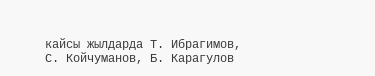кайсы жылдарда Т. Ибрагимов, С. Койчуманов, Б. Карагулов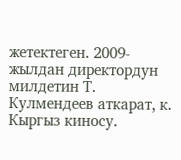жетектеген. 2009-жылдан директордун милдетин Т. Кулмендеев аткарат, к. Кыргыз киносу.